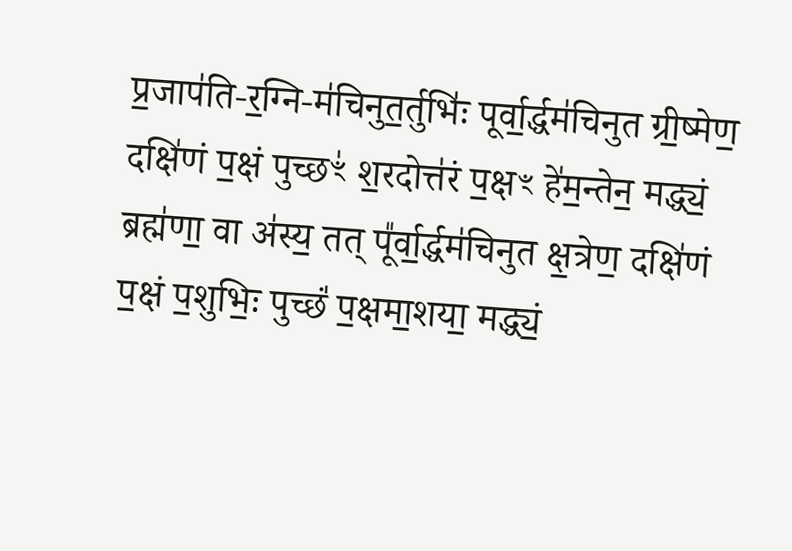प्र॒जाप॑ति-र॒ग्नि-म॑चिनुत॒र्तुभिः॑ पूर्वा॒र्द्धम॑चिनुत ग्री॒ष्मेण॒ दक्षि॑णं प॒क्षं पुच्छꣳ॑ श॒रदोत्त॑रं प॒क्षꣳ हे॑म॒न्तेन॒ मद्ध्यं॒ ब्रह्म॑णा॒ वा अ॑स्य॒ तत् पू᳚र्वा॒र्द्धम॑चिनुत क्ष॒त्रेण॒ दक्षि॑णं प॒क्षं प॒शुभिः॒ पुच्छं॑ प॒क्षमा॒शया॒ मद्ध्यं॒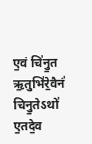ए॒वं चि॑नु॒त ऋ॒तुभि॑रे॒वैनं॑ चिनु॒तेऽथो॑ ए॒तदे॒व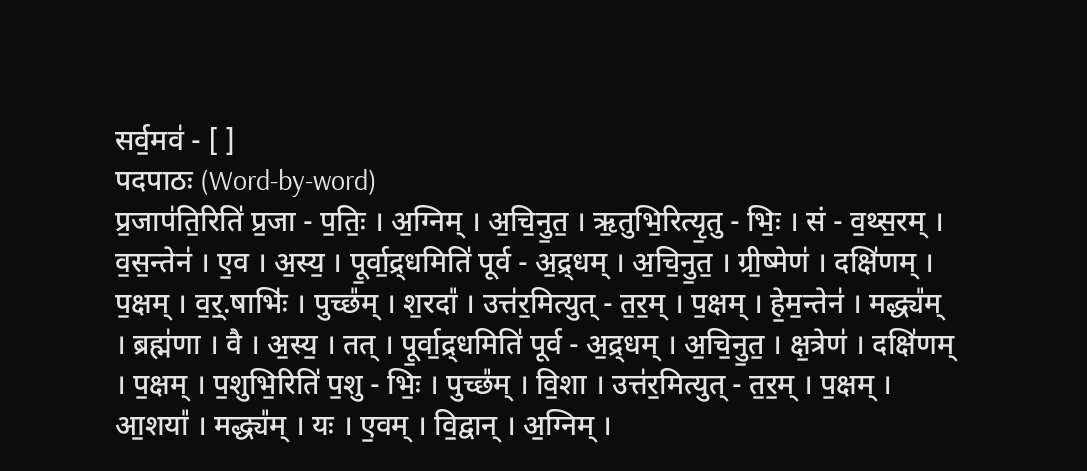सर्व॒मव॑ - [ ]
पदपाठः (Word-by-word)
प्र॒जाप॑ति॒रिति॑ प्र॒जा - प॒तिः॒ । अ॒ग्निम् । अ॒चि॒नु॒त॒ । ऋ॒तुभि॒रित्यृ॒तु - भिः॒ । सं - व॒थ्स॒रम् । व॒स॒न्तेन॑ । ए॒व । अ॒स्य॒ । पू॒र्वा॒द्र्धमिति॑ पूर्व - अ॒द्र्धम् । अ॒चि॒नु॒त॒ । ग्री॒ष्मेण॑ । दक्षि॑णम् । प॒क्षम् । व॒र्॒.षाभिः॑ । पुच्छ᳚म् । श॒रदा᳚ । उत्त॑र॒मित्युत् - त॒र॒म् । प॒क्षम् । हे॒म॒न्तेन॑ । मद्ध्य᳚म् । ब्रह्म॑णा । वै । अ॒स्य॒ । तत् । पू॒र्वा॒द्र्धमिति॑ पूर्व - अ॒द्र्धम् । अ॒चि॒नु॒त॒ । क्ष॒त्रेण॑ । दक्षि॑णम् । प॒क्षम् । प॒शुभि॒रिति॑ प॒शु - भिः॒ । पुच्छ᳚म् । वि॒शा । उत्त॑र॒मित्युत् - त॒र॒म् । प॒क्षम् । आ॒शया᳚ । मद्ध्य᳚म् । यः । ए॒वम् । वि॒द्वान् । अ॒ग्निम् ।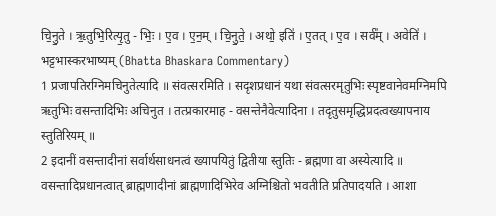चि॒नु॒ते । ऋ॒तुभि॒रित्यृ॒तु - भिः॒ । ए॒व । ए॒न॒म् । चि॒नु॒ते॒ । अथो॒ इति॑ । ए॒तत् । ए॒व । सर्व᳚म् । अवेति॑ ।
भट्टभास्करभाष्यम् (Bhatta Bhaskara Commentary)
1 प्रजापतिरग्निमचिनुतेत्यादि ॥ संवत्सरमिति । सदृशप्रधानं यथा संवत्सरमृतुभिः स्पृष्टवानेवमग्निमपि ऋतुभिः वसन्तादिभिः अचिनुत । तत्प्रकारमाह - वसन्तेनैवेत्यादिना । तदृतुसमृद्धिप्रदत्वख्यापनाय स्तुतिरियम् ॥
2 इदानीं वसन्तादीनां सर्वार्थसाधनत्वं ख्यापयितुं द्वितीया स्तुतिः - ब्रह्मणा वा अस्येत्यादि ॥ वसन्तादिप्रधानत्वात् ब्राह्मणादीनां ब्राह्मणादिभिरेव अग्निश्चितो भवतीति प्रतिपादयति । आशा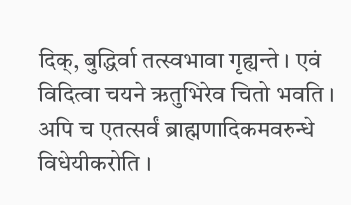दिक्, बुद्धिर्वा तत्स्वभावा गृह्यन्ते । एवं विदित्वा चयने ऋतुभिरेव चितो भवति । अपि च एतत्सर्वं ब्राह्मणादिकमवरुन्धे विधेयीकरोति ।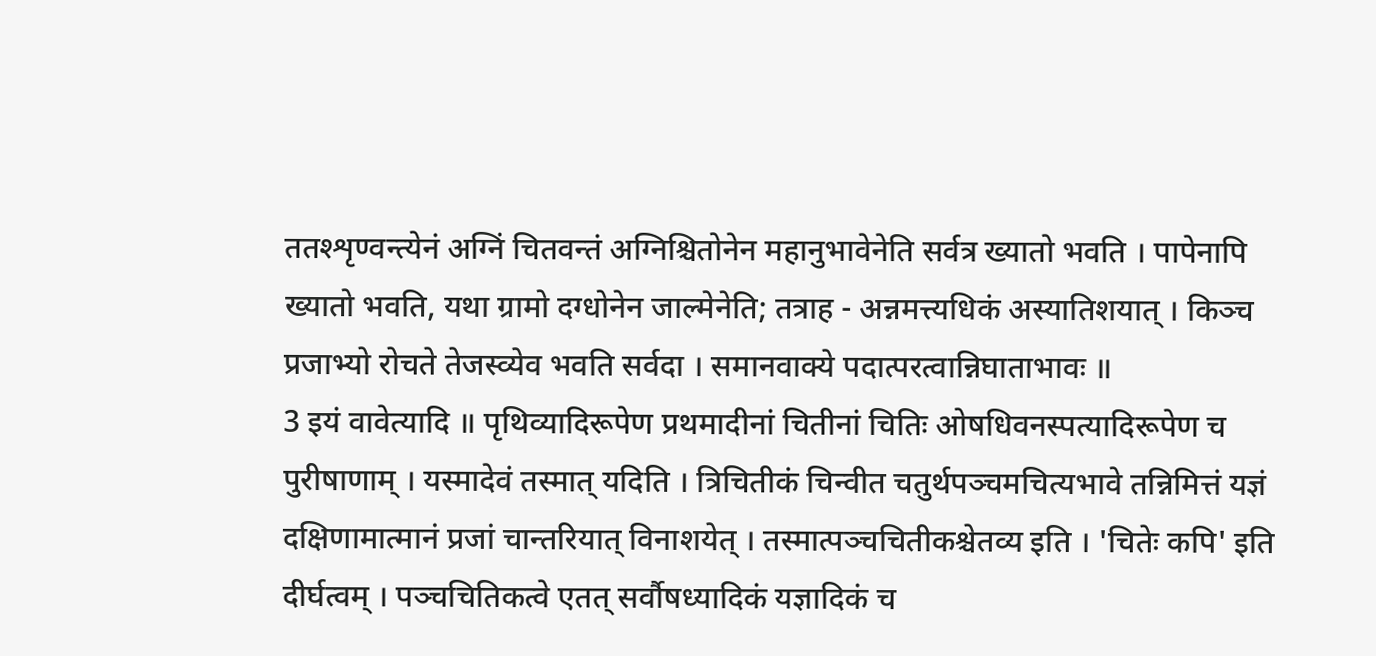ततश्शृण्वन्त्येनं अग्निं चितवन्तं अग्निश्चितोनेन महानुभावेनेति सर्वत्र ख्यातो भवति । पापेनापि ख्यातो भवति, यथा ग्रामो दग्धोनेन जाल्मेनेति; तत्राह - अन्नमत्त्यधिकं अस्यातिशयात् । किञ्च प्रजाभ्यो रोचते तेजस्व्येव भवति सर्वदा । समानवाक्ये पदात्परत्वान्निघाताभावः ॥
3 इयं वावेत्यादि ॥ पृथिव्यादिरूपेण प्रथमादीनां चितीनां चितिः ओषधिवनस्पत्यादिरूपेण च पुरीषाणाम् । यस्मादेवं तस्मात् यदिति । त्रिचितीकं चिन्वीत चतुर्थपञ्चमचित्यभावे तन्निमित्तं यज्ञं दक्षिणामात्मानं प्रजां चान्तरियात् विनाशयेत् । तस्मात्पञ्चचितीकश्चेतव्य इति । 'चितेः कपि' इति दीर्घत्वम् । पञ्चचितिकत्वे एतत् सर्वौषध्यादिकं यज्ञादिकं च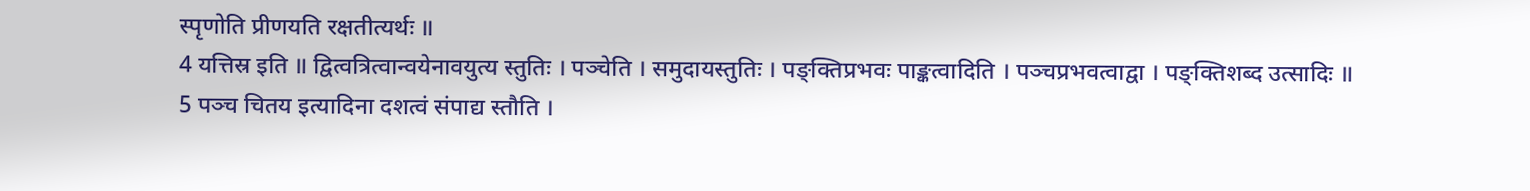स्पृणोति प्रीणयति रक्षतीत्यर्थः ॥
4 यत्तिस्र इति ॥ द्वित्वत्रित्वान्वयेनावयुत्य स्तुतिः । पञ्चेति । समुदायस्तुतिः । पङ्क्तिप्रभवः पाङ्कत्वादिति । पञ्चप्रभवत्वाद्वा । पङ्क्तिशब्द उत्सादिः ॥
5 पञ्च चितय इत्यादिना दशत्वं संपाद्य स्तौति ।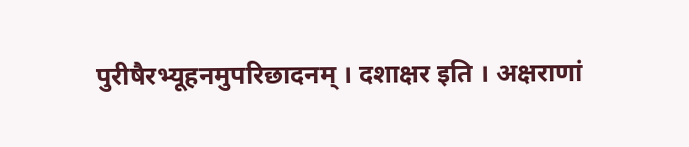पुरीषैरभ्यूहनमुपरिछादनम् । दशाक्षर इति । अक्षराणां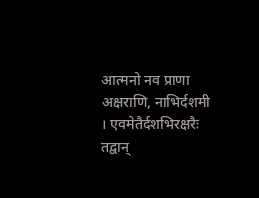आत्मनो नव प्राणा अक्षराणि, नाभिर्दशमी । एवमेतैर्दशभिरक्षरैः तद्वान्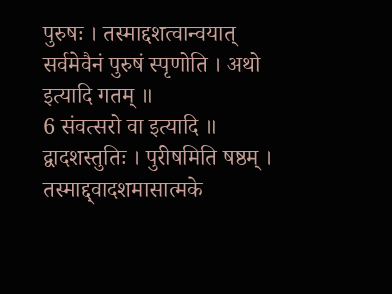पुरुषः । तस्माद्दशत्वान्वयात् सर्वमेवैनं पुरुषं स्पृणोति । अथो इत्यादि गतम् ॥
6 संवत्सरो वा इत्यादि ॥ द्वादशस्तुतिः । पुरीषमिति षष्ठम् । तस्माद्द्वादशमासात्मके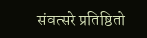संवत्सरे प्रतिष्ठितो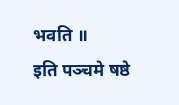भवति ॥
इति पञ्चमे षष्ठे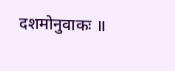दशमोनुवाकः ॥